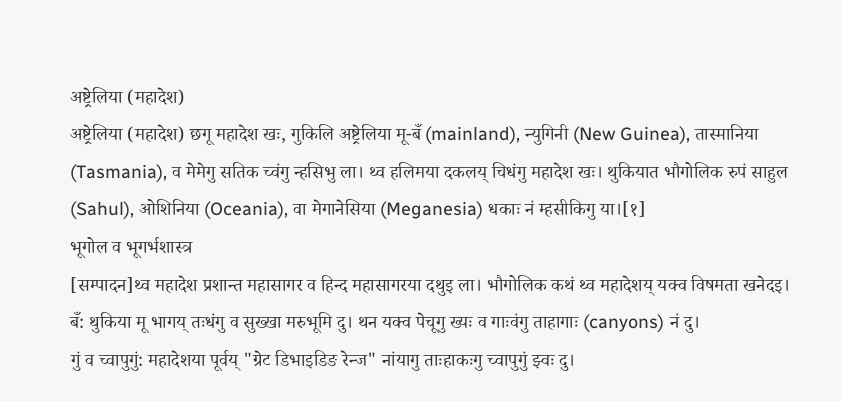अष्ट्रेलिया (महादेश)
अष्ट्रेलिया (महादेश) छगू महादेश खः, गुकिलि अष्ट्रेलिया मू-बँ (mainland), न्युगिनी (New Guinea), तास्मानिया (Tasmania), व मेमेगु सतिक च्वंगु न्हसिभु ला। थ्व हलिमया दकलय् चिधंगु महादेश खः। थुकियात भौगोलिक रुपं साहुल (Sahul), ओशिनिया (Oceania), वा मेगानेसिया (Meganesia) धकाः नं म्हसीकिगु या।[१]
भूगोल व भूगर्भशास्त्र
[सम्पादन]थ्व महादेश प्रशान्त महासागर व हिन्द महासागरया दथुइ ला। भौगोलिक कथं थ्व महादेशय् यक्व विषमता खनेदइ।
बँ: थुकिया मू भागय् तःधंगु व सुख्खा मरुभूमि दु। थन यक्व पेचूगु ख्यः व गाःवंगु ताहागाः (canyons) नं दु।
गुं व च्वापुगुं: महादेशया पूर्वय् "ग्रेट डिभाइडिङ रेन्ज" नांयागु ताःहाकःगु च्वापुगुं झ्वः दु।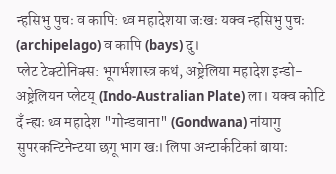न्हसिभु पुचः व कापि: थ्व महादेशया जःखः यक्व न्हसिभु पुचः (archipelago) व कापि (bays) दु।
प्लेट टेक्टोनिक्स: भूगर्भशास्त्र कथं, अष्ट्रेलिया महादेश इन्डो-अष्ट्रेलियन प्लेटय् (Indo-Australian Plate) ला। यक्व कोटि दँ न्ह्यः थ्व महादेश "गोन्डवाना" (Gondwana) नांयागु सुपरकन्टिनेन्टया छगू भाग खः। लिपा अन्टार्कटिकां बायाः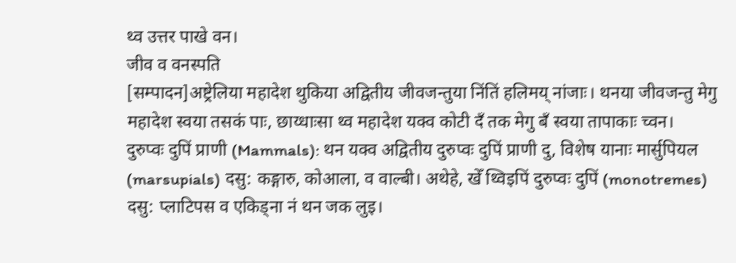थ्व उत्तर पाखे वन।
जीव व वनस्पति
[सम्पादन]अष्ट्रेलिया महादेश थुकिया अद्वितीय जीवजन्तुया निंतिं हलिमय् नांजाः। थनया जीवजन्तु मेगु महादेश स्वया तसकं पाः, छाय्धाःसा थ्व महादेश यक्व कोटी दँ तक मेगु बँ स्वया तापाकाः च्वन।
दुरुप्वः दुपिं प्राणी (Mammals): थन यक्व अद्वितीय दुरुप्वः दुपिं प्राणी दु, विशेष यानाः मार्सुपियल (marsupials) दसु: कङ्गारु, कोआला, व वाल्बी। अथेहे, खेँ थ्विइपिं दुरुप्वः दुपिं (monotremes) दसु: प्लाटिपस व एकिड्ना नं थन जक लुइ।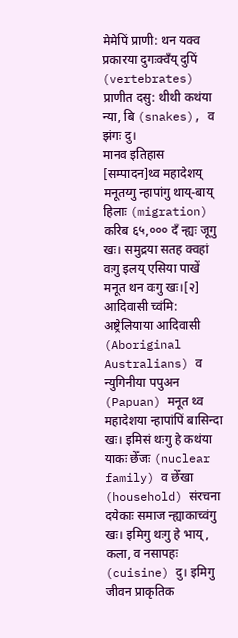मेमेपिं प्राणी: थन यक्व प्रकारया दुगःक्वँय् दुपिं (vertebrates) प्राणीत दसु: थीथी कथंया न्या, बि (snakes), व झंगः दु।
मानव इतिहास
[सम्पादन]थ्व महादेशय् मनूतय्गु न्हापांगु थाय्-बाय् हिलाः (migration) करिब ६५,००० दँ न्ह्यः जूगु खः। समुद्रया सतह क्वहां वःगु इलय् एसिया पाखें मनूत थन वःगु खः।[२]
आदिवासी च्वंमि: अष्ट्रेलियाया आदिवासी (Aboriginal Australians) व न्युगिनीया पपुअन (Papuan) मनूत थ्व महादेशया न्हापांपिं बासिन्दा खः। इमिसं थःगु हे कथंया याकः छेँजः (nuclear family) व छेँखा (household) संरचना दयेकाः समाज न्ह्याकाच्वंगु खः। इमिगु थःगु हे भाय्, कला, व नसापहः (cuisine) दु। इमिगु जीवन प्राकृतिक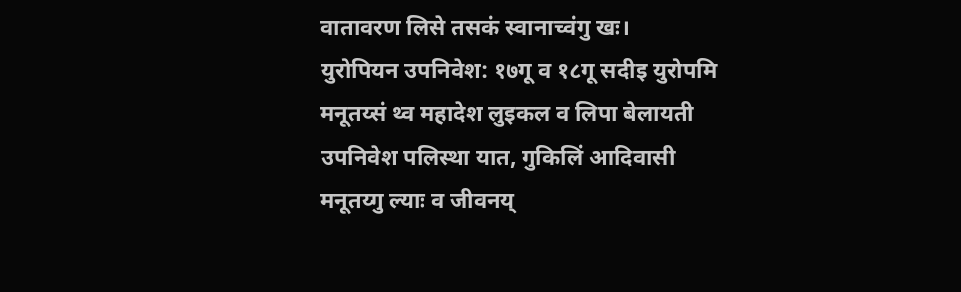वातावरण लिसे तसकं स्वानाच्वंगु खः।
युरोपियन उपनिवेश: १७गू व १८गू सदीइ युरोपमि मनूतय्सं थ्व महादेश लुइकल व लिपा बेलायती उपनिवेश पलिस्था यात, गुकिलिं आदिवासी मनूतय्गु ल्याः व जीवनय्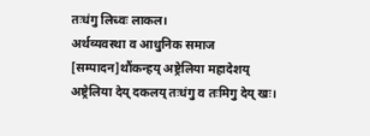तःधंगु लिच्वः लाकल।
अर्थव्यवस्था व आधुनिक समाज
[सम्पादन]थौंकन्हय् अष्ट्रेलिया महादेशय् अष्ट्रेलिया देय् दकलय् तःधंगु व तःमिगु देय् खः।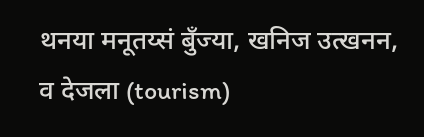थनया मनूतय्सं बुँज्या, खनिज उत्खनन, व देजला (tourism)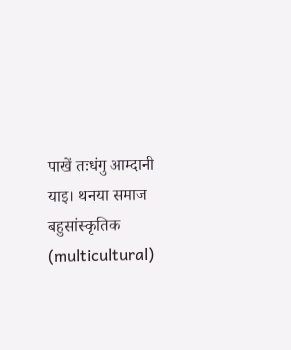पाखें तःधंगु आम्दानी याइ। थनया समाज बहुसांस्कृतिक (multicultural)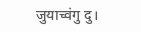जुयाच्वंगु दु।